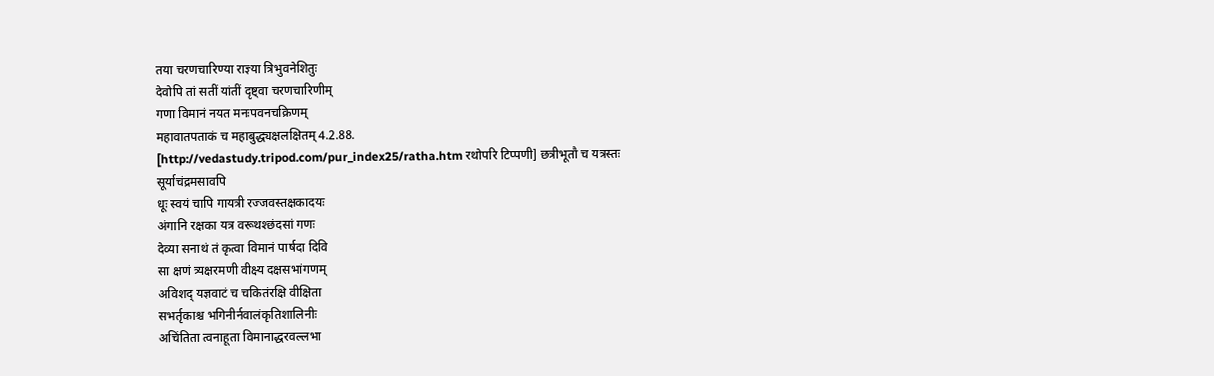तया चरणचारिण्या राज्ञ्या त्रिभुवनेशितुः
देवोपि तां सतीं यांतीं दृष्ट्वा चरणचारिणीम्
गणा विमानं नयत मनःपवनचक्रिणम्
महावातपताकं च महाबुद्ध्यक्षलक्षितम् 4.2.88.
[http://vedastudy.tripod.com/pur_index25/ratha.htm रथोपरि टिप्पणी] छत्रीभूतौ च यत्रस्तः सूर्याचंद्रमसावपि
धूः स्वयं चापि गायत्री रज्जवस्तक्षकादयः
अंगानि रक्षका यत्र वरूथश्छंदसां गणः
देव्या सनाथं तं कृत्वा विमानं पार्षदा दिवि
सा क्षणं त्र्यक्षरमणी वीक्ष्य दक्षसभांगणम्
अविशद् यज्ञवाटं च चकितंरक्षि वीक्षिता
सभर्तृकाश्च भगिनीर्नवालंकृतिशालिनीः
अचिंतिता त्वनाहूता विमानाद्धरवल्लभा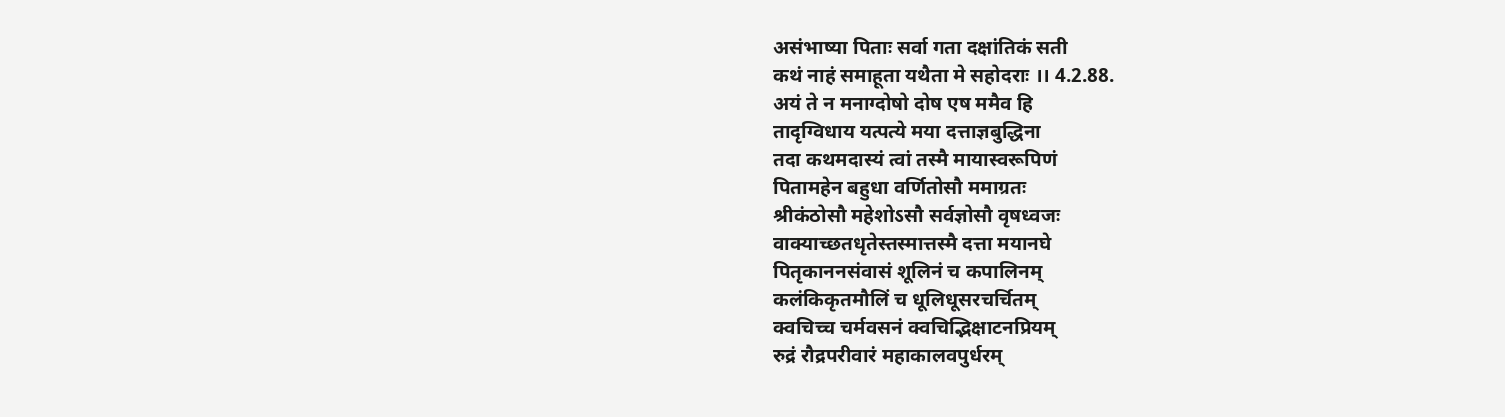असंभाष्या पिताः सर्वा गता दक्षांतिकं सती
कथं नाहं समाहूता यथैता मे सहोदराः ।। 4.2.88.
अयं ते न मनाग्दोषो दोष एष ममैव हि
तादृग्विधाय यत्पत्ये मया दत्ताज्ञबुद्धिना
तदा कथमदास्यं त्वां तस्मै मायास्वरूपिणं
पितामहेन बहुधा वर्णितोसौ ममाग्रतः
श्रीकंठोसौ महेशोऽसौ सर्वज्ञोसौ वृषध्वजः
वाक्याच्छतधृतेस्तस्मात्तस्मै दत्ता मयानघे
पितृकाननसंवासं शूलिनं च कपालिनम्
कलंकिकृतमौलिं च धूलिधूसरचर्चितम्
क्वचिच्च चर्मवसनं क्वचिद्भिक्षाटनप्रियम्
रुद्रं रौद्रपरीवारं महाकालवपुर्धरम्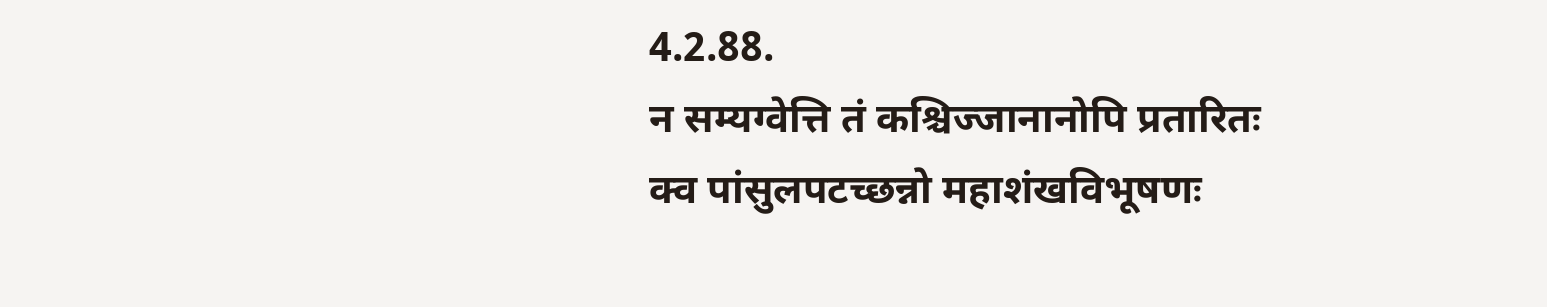4.2.88.
न सम्यग्वेत्ति तं कश्चिज्जानानोपि प्रतारितः
क्व पांसुलपटच्छन्नो महाशंखविभूषणः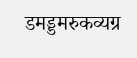डमड्डमरुकव्यग्र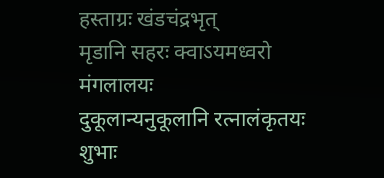हस्ताग्रः खंडचंद्रभृत्
मृडानि सहरः क्वाऽयमध्वरो मंगलालयः
दुकूलान्यनुकूलानि रत्नालंकृतयः शुभाः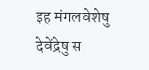इह मंगलवेशेषु देवेंद्रेषु स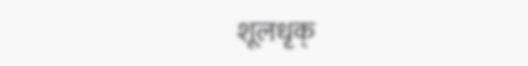शूलधृक्